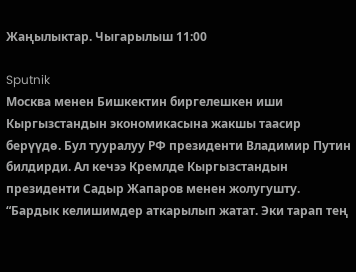Жаңылыктар. Чыгарылыш 11:00

Sputnik
Москва менен Бишкектин биргелешкен иши Кыргызстандын экономикасына жакшы таасир берүүдө. Бул тууралуу РФ президенти Владимир Путин билдирди. Ал кечээ Кремлде Кыргызстандын президенти Садыр Жапаров менен жолугушту. “Бардык келишимдер аткарылып жатат. Эки тарап тең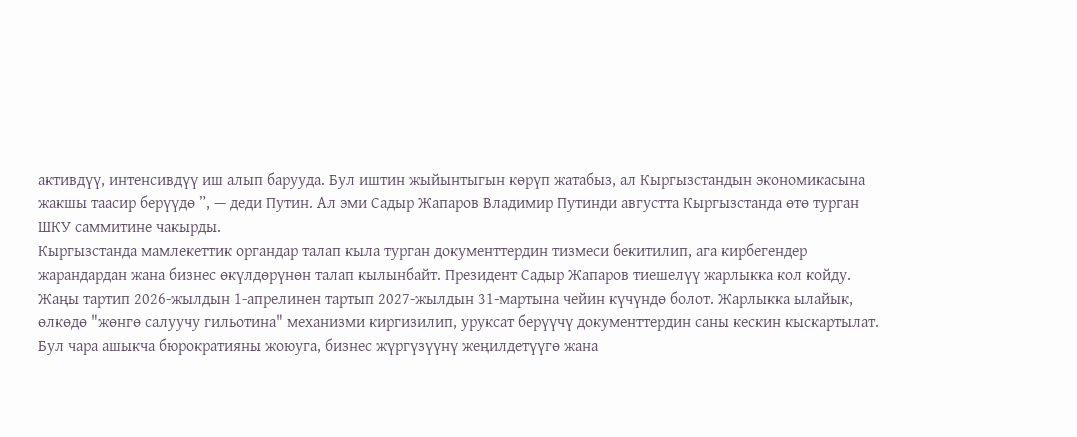активдүү, интенсивдүү иш алып барууда. Бул иштин жыйынтыгын көрүп жатабыз, ал Кыргызстандын экономикасына жакшы таасир берүүдө ”, — деди Путин. Ал эми Садыр Жапаров Владимир Путинди августта Кыргызстанда өтө турган ШКУ саммитине чакырды.
Кыргызстанда мамлекеттик органдар талап кыла турган документтердин тизмеси бекитилип, ага кирбегендер жарандардан жана бизнес өкүлдөрүнөн талап кылынбайт. Президент Садыр Жапаров тиешелүү жарлыкка кол койду. Жаңы тартип 2026-жылдын 1-апрелинен тартып 2027-жылдын 31-мартына чейин күчүндө болот. Жарлыкка ылайык, өлкөдө "жөнгө салуучу гильотина" механизми киргизилип, уруксат берүүчү документтердин саны кескин кыскартылат. Бул чара ашыкча бюрократияны жоюуга, бизнес жүргүзүүнү жеңилдетүүгө жана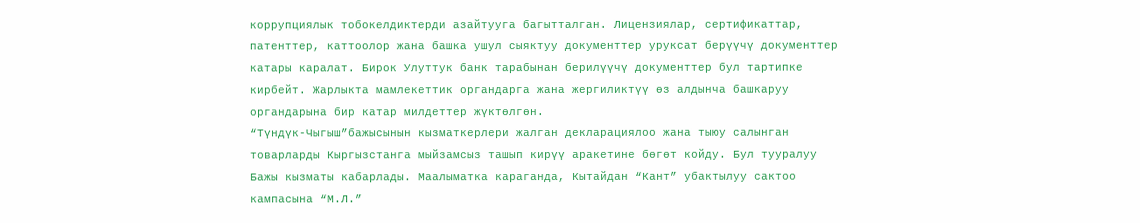коррупциялык тобокелдиктерди азайтууга багытталган. Лицензиялар, сертификаттар, патенттер, каттоолор жана башка ушул сыяктуу документтер уруксат берүүчү документтер катары каралат. Бирок Улуттук банк тарабынан берилүүчү документтер бул тартипке кирбейт. Жарлыкта мамлекеттик органдарга жана жергиликтүү өз алдынча башкаруу органдарына бир катар милдеттер жүктөлгөн.
“Түндүк-Чыгыш”бажысынын кызматкерлери жалган декларациялоо жана тыюу салынган товарларды Кыргызстанга мыйзамсыз ташып кирүү аракетине бөгөт койду. Бул тууралуу Бажы кызматы кабарлады. Маалыматка караганда, Кытайдан “Кант” убактылуу сактоо кампасына “М.Л.”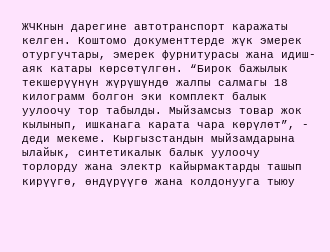ЖЧКнын дарегине автотранспорт каражаты келген. Коштомо документтерде жүк эмерек отургучтары, эмерек фурнитурасы жана идиш-аяк катары көрсөтүлгөн. “Бирок бажылык текшерүүнүн жүрүшүндө жалпы салмагы 18 килограмм болгон эки комплект балык уулоочу тор табылды. Мыйзамсыз товар жок кылынып, ишканага карата чара көрүлөт”, - деди мекеме. Кыргызстандын мыйзамдарына ылайык, синтетикалык балык уулоочу торлорду жана электр кайырмактарды ташып кирүүгө, өндүрүүгө жана колдонууга тыюу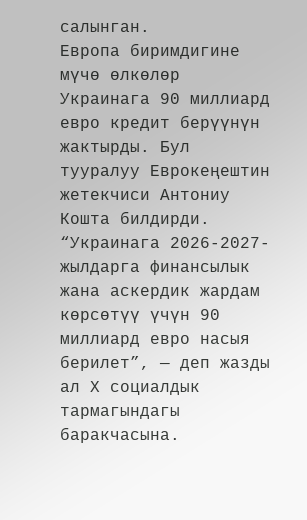салынган.
Европа биримдигине мүчө өлкөлөр Украинага 90 миллиард евро кредит берүүнүн жактырды. Бул тууралуу Еврокеңештин жетекчиси Антониу Кошта билдирди. “Украинага 2026-2027-жылдарга финансылык жана аскердик жардам көрсөтүү үчүн 90 миллиард евро насыя берилет”, — деп жазды ал Х социалдык тармагындагы баракчасына.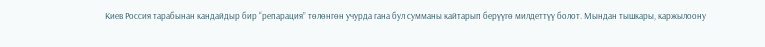Киев Россия тарабынан кандайдыр бир “репарация” төлөнгөн учурда гана бул сумманы кайтарып берүүгө милдеттүү болот. Мындан тышкары, каржылоону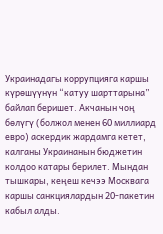Украинадагы коррупцияга каршы күрөшүүнүн “катуу шарттарына” байлап беришет. Акчанын чоң бөлүгү (болжол менен 60 миллиард евро) аскердик жардамга кетет, калганы Украинанын бюджетин колдоо катары берилет. Мындан тышкары, кеңеш кечээ Москвага каршы санкциялардын 20-пакетин кабыл алды.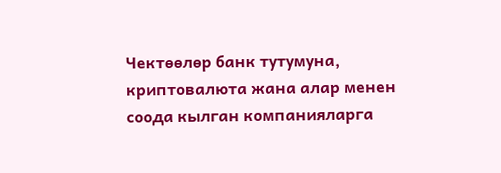Чектөөлөр банк тутумуна, криптовалюта жана алар менен соода кылган компанияларга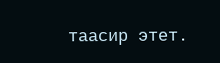таасир этет.